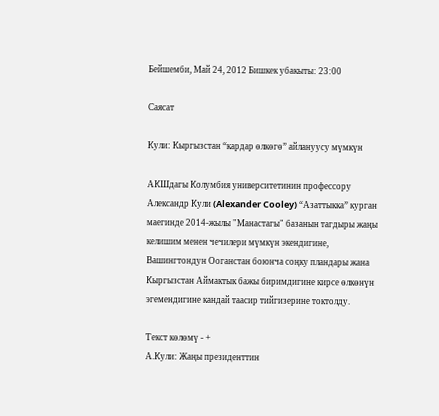Бейшемби, Май 24, 2012 Бишкек убакыты: 23:00

Саясат

Кули: Кыргызстан “кардар өлкөгө” айлануусу мүмкүн

АКШдагы Колумбия университетинин профессору Александр Кули (Alexander Cooley) “Азаттыкка” курган маегинде 2014-жылы "Манастагы" базанын тагдыры жаңы келишим менен чечилери мүмкүн экендигине, Вашингтондун Ооганстан боюнча соңку пландары жана Кыргызстан Аймактык бажы биримдигине кирсе өлкөнүн эгемендигине кандай таасир тийгизерине токтолду.

Текст көлөмү - +
А.Кули: Жаңы президенттин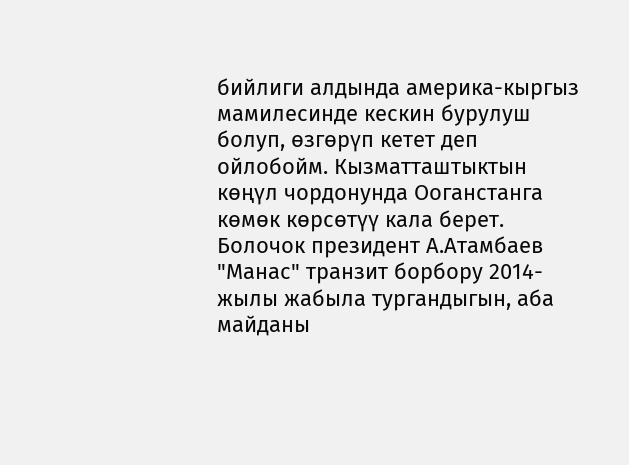бийлиги алдында америка-кыргыз мамилесинде кескин бурулуш болуп, өзгөрүп кетет деп ойлобойм. Кызматташтыктын көңүл чордонунда Ооганстанга көмөк көрсөтүү кала берет. Болочок президент А.Атамбаев "Манас" транзит борбору 2014-жылы жабыла тургандыгын, аба майданы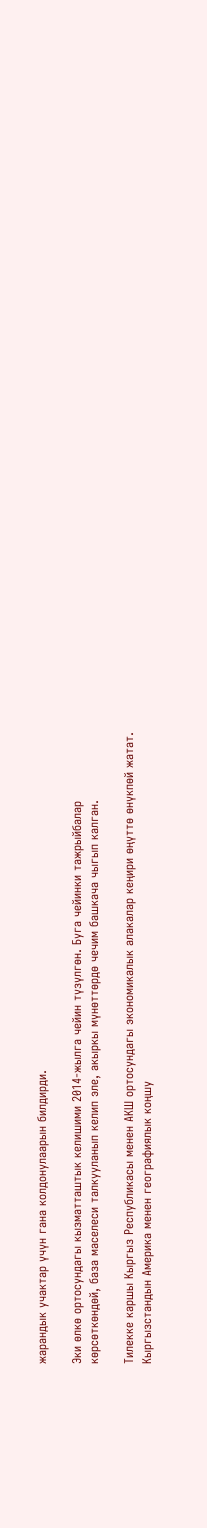жарандык учактар үчүн гана колдонулаарын билдирди.

Эки өлкө ортосундагы кызматташтык келишими 2014-жылга чейин түзүлгөн. Буга чейинки тажрыйбалар көрсөткөндөй, база маселеси талкууланып келип эле, акыркы мүнөттөрдө чечим башкача чыгып калган.

Тилекке каршы Кыргыз Республикасы менен АКШ ортосундагы экономикалык алакалар кеңири өңүттө өнүкпөй жатат. Кыргызстандын Америка менен географиялык коңшу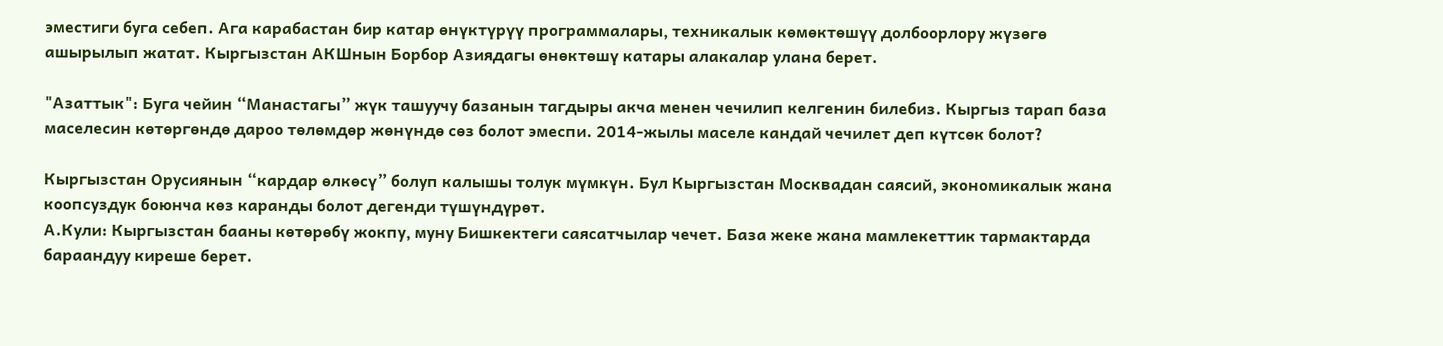эместиги буга себеп. Ага карабастан бир катар өнүктүрүү программалары, техникалык көмөктөшүү долбоорлору жүзөгө ашырылып жатат. Кыргызстан АКШнын Борбор Азиядагы өнөктөшү катары алакалар улана берет.

"Азаттык": Буга чейин “Манастагы” жүк ташуучу базанын тагдыры акча менен чечилип келгенин билебиз. Кыргыз тарап база маселесин көтөргөндө дароо төлөмдөр жөнүндө сөз болот эмеспи. 2014-жылы маселе кандай чечилет деп күтсөк болот?

Кыргызстан Орусиянын “кардар өлкөсү” болуп калышы толук мүмкүн. Бул Кыргызстан Москвадан саясий, экономикалык жана коопсуздук боюнча көз каранды болот дегенди түшүндүрөт.
А.Кули: Кыргызстан бааны көтөрөбү жокпу, муну Бишкектеги саясатчылар чечет. База жеке жана мамлекеттик тармактарда бараандуу киреше берет.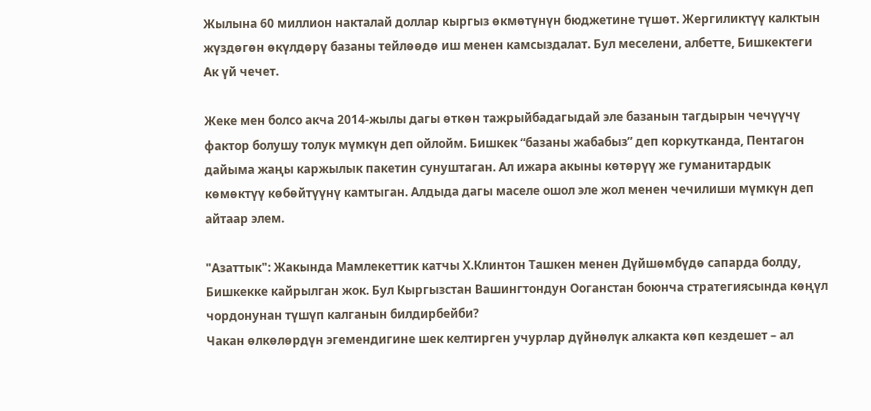Жылына 60 миллион накталай доллар кыргыз өкмөтүнүн бюджетине түшөт. Жергиликтүү калктын жүздөгөн өкүлдөрү базаны тейлөөдө иш менен камсыздалат. Бул меселени, албетте, Бишкектеги Ак үй чечет.

Жеке мен болсо акча 2014-жылы дагы өткөн тажрыйбадагыдай эле базанын тагдырын чечүүчү фактор болушу толук мүмкүн деп ойлойм. Бишкек “базаны жабабыз” деп коркутканда, Пентагон дайыма жаңы каржылык пакетин сунуштаган. Ал ижара акыны көтөрүү же гуманитардык көмөктүү көбөйтүүнү камтыган. Алдыда дагы маселе ошол эле жол менен чечилиши мүмкүн деп айтаар элем.

"Азаттык": Жакында Мамлекеттик катчы Х.Клинтон Ташкен менен Дүйшөмбүдө сапарда болду, Бишкекке кайрылган жок. Бул Кыргызстан Вашингтондун Ооганстан боюнча стратегиясында көңүл чордонунан түшүп калганын билдирбейби?
Чакан өлкөлөрдүн эгемендигине шек келтирген учурлар дүйнөлүк алкакта көп кездешет – ал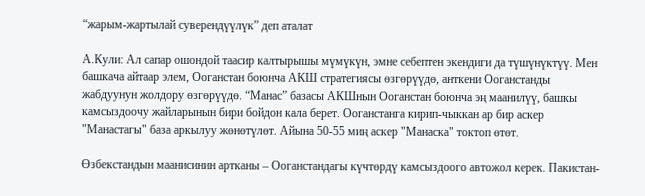“жарым-жартылай суверендүүлүк” деп аталат

А.Кули: Ал сапар ошондой таасир калтырышы мүмүкүн, эмне себептен экендиги да түшүнүктүү. Мен башкача айтаар элем, Ооганстан боюнча АКШ стратегиясы өзгөрүүдө, анткени Ооганстанды жабдуунун жолдору өзгөрүүдө. “Манас” базасы АКШнын Ооганстан боюнча эң маанилүү, башкы камсыздоочу жайларынын бири бойдон кала берет. Ооганстанга кирип-чыккан ар бир аскер "Манастагы" база аркылуу жөнөтүлөт. Айына 50-55 миң аскер "Манаска" токтоп өтөт.

Өзбекстандын маанисинин артканы – Ооганстандагы күчтөрдү камсыздоого автожол керек. Пакистан-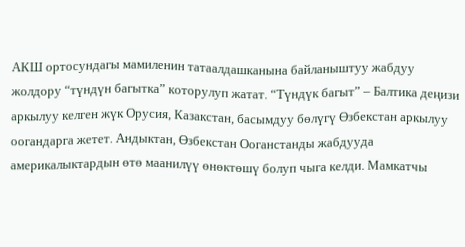АКШ ортосундагы мамиленин татаалдашканына байланыштуу жабдуу жолдору “түндүн багытка” которулуп жатат. “Түндүк багыт” – Балтика деңизи аркылуу келген жүк Орусия, Казакстан, басымдуу бөлүгү Өзбекстан аркылуу оогандарга жетет. Андыктан, Өзбекстан Ооганстанды жабдууда америкалыктардын өтө маанилүү өнөктөшү болуп чыга келди. Мамкатчы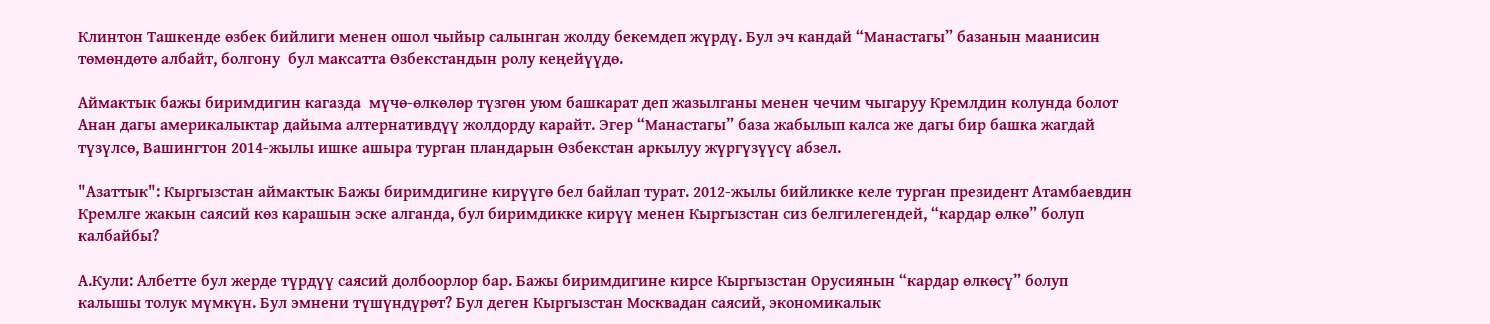Клинтон Ташкенде өзбек бийлиги менен ошол чыйыр салынган жолду бекемдеп жүрдү. Бул эч кандай “Манастагы” базанын маанисин төмөндөтө албайт, болгону  бул максатта Өзбекстандын ролу кеңейүүдө.

Аймактык бажы биримдигин кагазда  мүчө-өлкөлөр түзгөн уюм башкарат деп жазылганы менен чечим чыгаруу Кремлдин колунда болот
Анан дагы америкалыктар дайыма алтернативдүү жолдорду карайт. Эгер “Манастагы” база жабылып калса же дагы бир башка жагдай түзүлсө, Вашингтон 2014-жылы ишке ашыра турган пландарын Өзбекстан аркылуу жүргүзүүсү абзел.

"Азаттык": Кыргызстан аймактык Бажы биримдигине кирүүгө бел байлап турат. 2012-жылы бийликке келе турган президент Атамбаевдин Кремлге жакын саясий көз карашын эске алганда, бул биримдикке кирүү менен Кыргызстан сиз белгилегендей, “кардар өлкө” болуп калбайбы?

А.Кули: Албетте бул жерде түрдүү саясий долбоорлор бар. Бажы биримдигине кирсе Кыргызстан Орусиянын “кардар өлкөсү” болуп калышы толук мүмкүн. Бул эмнени түшүндүрөт? Бул деген Кыргызстан Москвадан саясий, экономикалык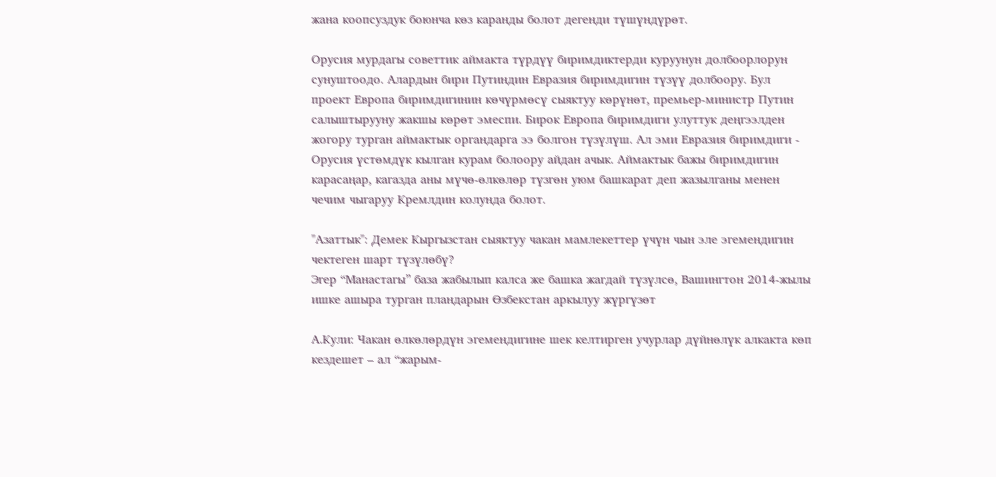жана коопсуздук боюнча көз каранды болот дегенди түшүндүрөт.

Орусия мурдагы советтик аймакта түрдүү биримдиктерди куруунун долбоорлорун сунуштоодо. Алардын бири Путиндин Евразия биримдигин түзүү долбоору. Бул проект Европа биримдигинин көчүрмөсү сыяктуу көрүнөт, премьер-министр Путин салыштырууну жакшы көрөт эмеспи. Бирок Европа биримдиги улуттук деңгээлден жогору турган аймактык органдарга ээ болгон түзүлүш. Ал эми Евразия биримдиги - Орусия үстөмдүк кылган курам болоору айдан ачык. Аймактык бажы биримдигин карасаңар, кагазда аны мүчө-өлкөлөр түзгөн уюм башкарат деп жазылганы менен чечим чыгаруу Кремлдин колунда болот.

"Азаттык": Демек Кыргызстан сыяктуу чакан мамлекеттер үчүн чын эле эгемендигин чектеген шарт түзүлөбү?
Эгер “Манастагы” база жабылып калса же башка жагдай түзүлсө, Вашингтон 2014-жылы ишке ашыра турган пландарын Өзбекстан аркылуу жүргүзөт

А.Кули: Чакан өлкөлөрдүн эгемендигине шек келтирген учурлар дүйнөлүк алкакта көп кездешет – ал “жарым-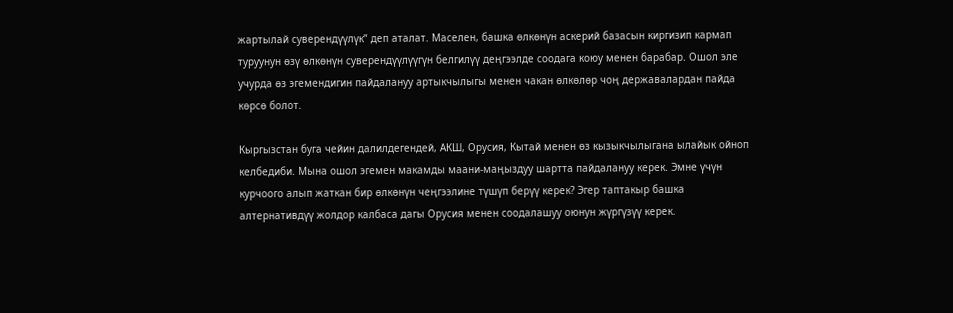жартылай суверендүүлүк” деп аталат. Маселен, башка өлкөнүн аскерий базасын киргизип кармап туруунун өзү өлкөнүн суверендүүлүүгүн белгилүү деңгээлде соодага коюу менен барабар. Ошол эле учурда өз эгемендигин пайдалануу артыкчылыгы менен чакан өлкөлөр чоң державалардан пайда көрсө болот.

Кыргызстан буга чейин далилдегендей, АКШ, Орусия, Кытай менен өз кызыкчылыгана ылайык ойноп келбедиби. Мына ошол эгемен макамды маани-маңыздуу шартта пайдалануу керек. Эмне үчүн курчоого алып жаткан бир өлкөнүн чеңгээлине түшүп берүү керек? Эгер таптакыр башка алтернативдүү жолдор калбаса дагы Орусия менен соодалашуу оюнун жүргүзүү керек.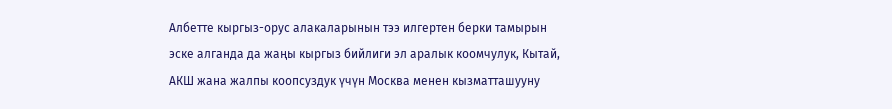Албетте кыргыз-орус алакаларынын тээ илгертен берки тамырын эске алганда да жаңы кыргыз бийлиги эл аралык коомчулук, Кытай, АКШ жана жалпы коопсуздук үчүн Москва менен кызматташууну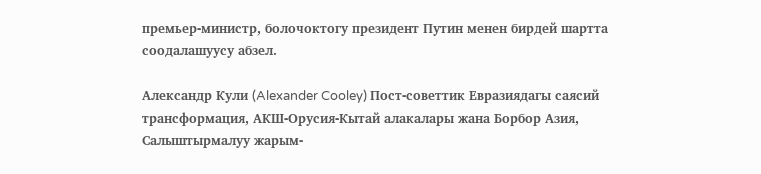премьер-министр, болочоктогу президент Путин менен бирдей шартта соодалашуусу абзел.

Александр Кули (Alexander Cooley) Пост-советтик Евразиядагы саясий транcформация, АКШ-Орусия-Кытай алакалары жана Борбор Азия, Салыштырмалуу жарым-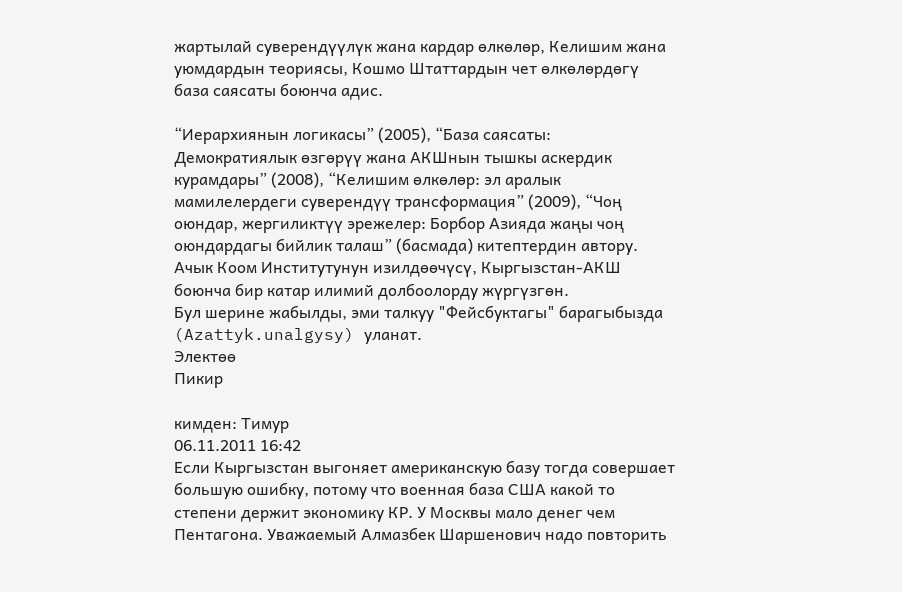жартылай суверендүүлүк жана кардар өлкөлөр, Келишим жана уюмдардын теориясы, Кошмо Штаттардын чет өлкөлөрдөгү база саясаты боюнча адис.

“Иерархиянын логикасы” (2005), “База саясаты: Демократиялык өзгөрүү жана АКШнын тышкы аскердик курамдары” (2008), “Келишим өлкөлөр: эл аралык мамилелердеги суверендүү трансформация” (2009), “Чоң оюндар, жергиликтүү эрежелер: Борбор Азияда жаңы чоң оюндардагы бийлик талаш” (басмада) китептердин автору. Ачык Коом Институтунун изилдөөчүсү, Кыргызстан-АКШ боюнча бир катар илимий долбоолорду жүргүзгөн.
Бул шерине жабылды, эми талкуу "Фейсбуктагы" барагыбызда (Azattyk.unalgysy) уланат.
Электөө
Пикир

кимден: Тимур
06.11.2011 16:42
Если Кыргызстан выгоняет американскую базу тогда совершает большую ошибку, потому что военная база США какой то степени держит экономику КР. У Москвы мало денег чем Пентагона. Уважаемый Алмазбек Шаршенович надо повторить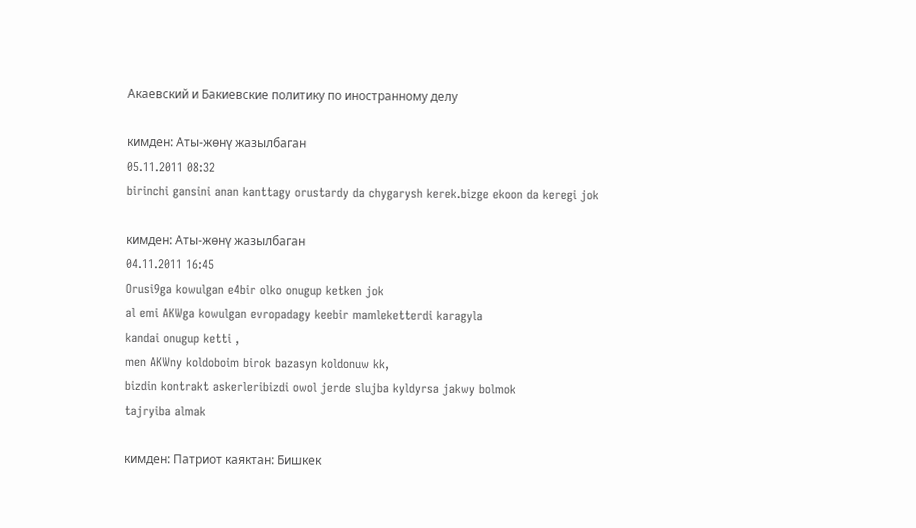Акаевский и Бакиевские политику по иностранному делу

кимден: Аты-жөнү жазылбаган
05.11.2011 08:32
birinchi gansini anan kanttagy orustardy da chygarysh kerek.bizge ekoon da keregi jok

кимден: Аты-жөнү жазылбаган
04.11.2011 16:45
Orusi9ga kowulgan e4bir olko onugup ketken jok
al emi AKWga kowulgan evropadagy keebir mamleketterdi karagyla
kandai onugup ketti ,
men AKWny koldoboim birok bazasyn koldonuw kk,
bizdin kontrakt askerleribizdi owol jerde slujba kyldyrsa jakwy bolmok
tajryiba almak

кимден: Патриот каяктан: Бишкек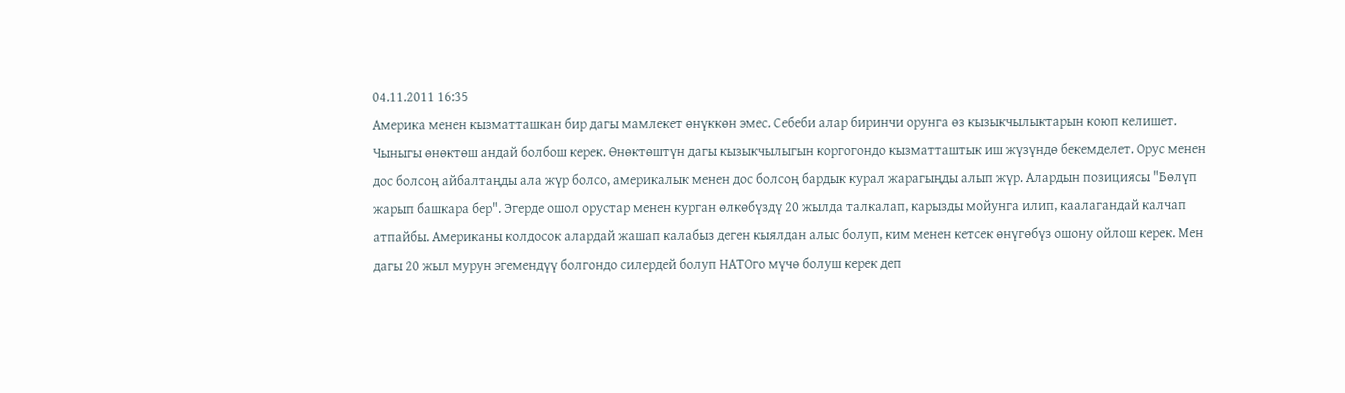04.11.2011 16:35
Америка менен кызматташкан бир дагы мамлекет өнүккөн эмес. Себеби алар биринчи орунга өз кызыкчылыктарын коюп келишет. Чыныгы өнөктөш андай болбош керек. Өнөктөштүн дагы кызыкчылыгын коргогондо кызматташтык иш жүзүндө бекемделет. Орус менен дос болсоң айбалтаңды ала жүр болсо, америкалык менен дос болсоң бардык курал жарагыңды алып жүр. Алардын позициясы "Бөлүп жарып башкара бер". Эгерде ошол орустар менен курган өлкөбүздү 20 жылда талкалап, карызды мойунга илип, каалагандай калчап атпайбы. Американы колдосок алардай жашап калабыз деген кыялдан алыс болуп, ким менен кетсек өнүгөбүз ошону ойлош керек. Мен дагы 20 жыл мурун эгемендүү болгондо силердей болуп НАТОго мүчө болуш керек деп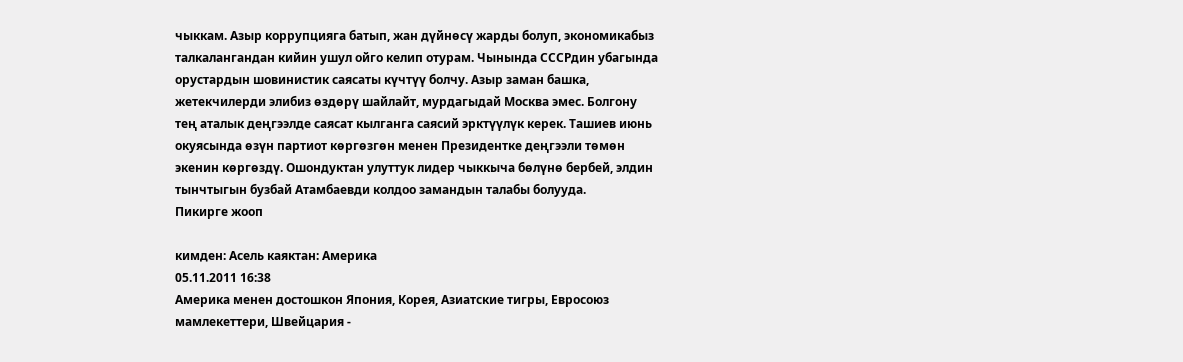чыккам. Азыр коррупцияга батып, жан дүйнөсү жарды болуп, экономикабыз талкалангандан кийин ушул ойго келип отурам. Чынында СССРдин убагында орустардын шовинистик саясаты күчтүү болчу. Азыр заман башка, жетекчилерди элибиз өздөрү шайлайт, мурдагыдай Москва эмес. Болгону тең аталык деңгээлде саясат кылганга саясий эрктүүлүк керек. Ташиев июнь окуясында өзүн партиот көргөзгөн менен Президентке деңгээли төмөн экенин көргөздү. Ошондуктан улуттук лидер чыккыча бөлүнө бербей, элдин тынчтыгын бузбай Атамбаевди колдоо замандын талабы болууда.
Пикирге жооп

кимден: Асель каяктан: Америка
05.11.2011 16:38
Америка менен достошкон Япония, Корея, Азиатские тигры, Евросоюз мамлекеттери, Швейцария -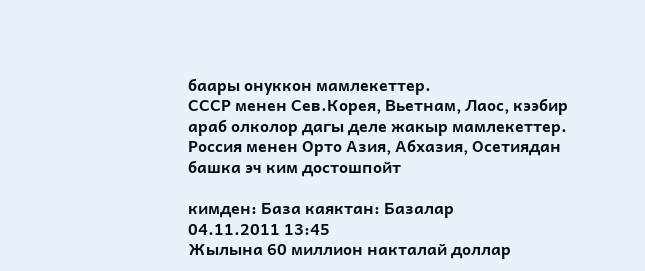баары онуккон мамлекеттер.
СССР менен Сев.Корея, Вьетнам, Лаос, кээбир араб олколор дагы деле жакыр мамлекеттер.
Россия менен Орто Азия, Абхазия, Осетиядан башка эч ким достошпойт

кимден: База каяктан: Базалар
04.11.2011 13:45
Жылына 60 миллион накталай доллар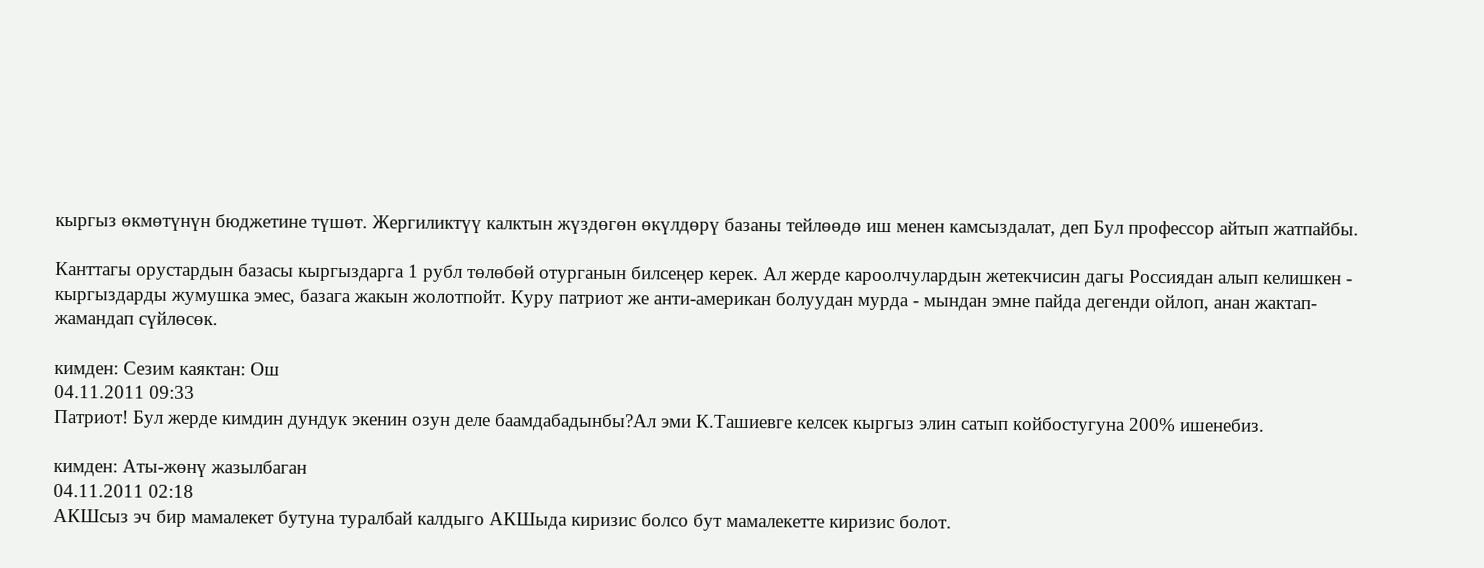кыргыз өкмөтүнүн бюджетине түшөт. Жергиликтүү калктын жүздөгөн өкүлдөрү базаны тейлөөдө иш менен камсыздалат, деп Бул профессор айтып жатпайбы.

Канттагы орустардын базасы кыргыздарга 1 рубл төлөбөй отурганын билсеңер керек. Ал жерде кароолчулардын жетекчисин дагы Россиядан алып келишкен - кыргыздарды жумушка эмес, базага жакын жолотпойт. Куру патриот же анти-американ болуудан мурда - мындан эмне пайда дегенди ойлоп, анан жактап-жамандап сүйлөсөк.

кимден: Сезим каяктан: Ош
04.11.2011 09:33
Патриот! Бул жерде кимдин дундук экенин озун деле баамдабадынбы?Ал эми К.Ташиевге келсек кыргыз элин сатып койбостугуна 200% ишенебиз.

кимден: Аты-жөнү жазылбаган
04.11.2011 02:18
АКШсыз эч бир мамалекет бутуна туралбай калдыго АКШыда киризис болсо бут мамалекетте киризис болот.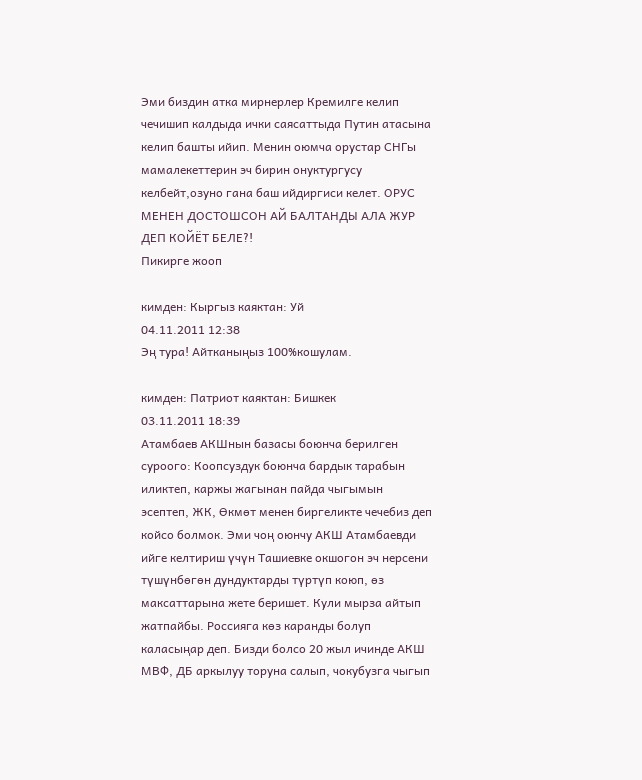Эми биздин атка мирнерлер Кремилге келип чечишип калдыда ички саясаттыда Путин атасына келип башты ийип. Менин оюмча орустар СНГы мамалекеттерин эч бирин онуктургусу келбейт,озуно гана баш ийдиргиси келет. ОРУС МЕНЕН ДОСТОШСОН АЙ БАЛТАНДЫ АЛА ЖУР ДЕП КОЙЁТ БЕЛЕ?!
Пикирге жооп

кимден: Кыргыз каяктан: Уй
04.11.2011 12:38
Эң тура! Айтканыңыз 100%кошулам.

кимден: Патриот каяктан: Бишкек
03.11.2011 18:39
Атамбаев АКШнын базасы боюнча берилген суроого: Коопсуздук боюнча бардык тарабын иликтеп, каржы жагынан пайда чыгымын эсептеп, ЖК, Өкмөт менен биргеликте чечебиз деп койсо болмок. Эми чоң оюнчу АКШ Атамбаевди ийге келтириш үчүн Ташиевке окшогон эч нерсени түшүнбөгөн дундуктарды түртүп коюп, өз максаттарына жете беришет. Кули мырза айтып жатпайбы. Россияга көз каранды болуп каласыңар деп. Бизди болсо 20 жыл ичинде АКШ МВФ, ДБ аркылуу торуна салып, чокубузга чыгып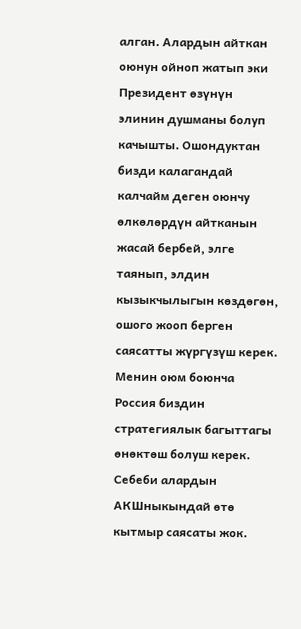алган. Алардын айткан оюнун ойноп жатып эки Президент өзүнүн элинин душманы болуп качышты. Ошондуктан бизди калагандай калчайм деген оюнчу өлкөлөрдүн айтканын жасай бербей, элге таянып, элдин кызыкчылыгын көздөгөн, ошого жооп берген саясатты жүргүзүш керек. Менин оюм боюнча Россия биздин стратегиялык багыттагы өнөктөш болуш керек. Себеби алардын АКШныкындай өтө кытмыр саясаты жок.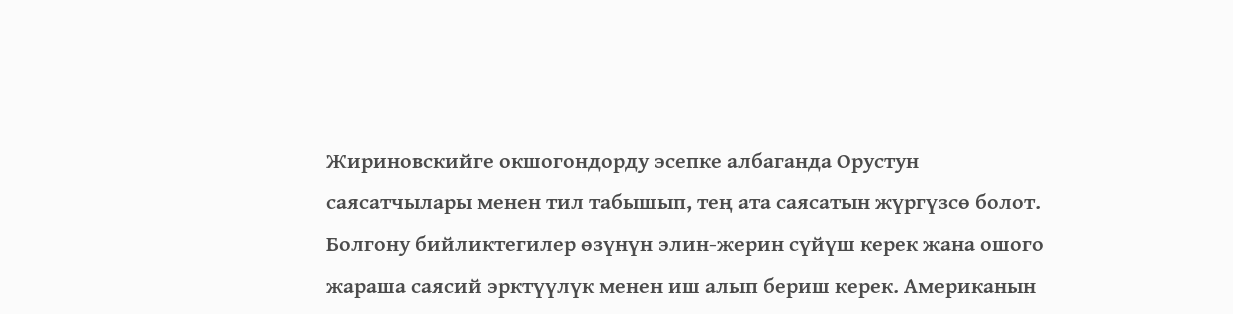Жириновскийге окшогондорду эсепке албаганда Орустун саясатчылары менен тил табышып, тең ата саясатын жүргүзсө болот. Болгону бийликтегилер өзүнүн элин-жерин сүйүш керек жана ошого жараша саясий эрктүүлүк менен иш алып бериш керек. Американын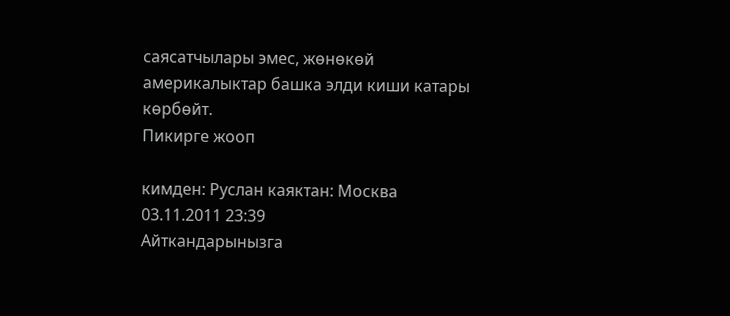саясатчылары эмес, жөнөкөй америкалыктар башка элди киши катары көрбөйт.
Пикирге жооп

кимден: Руслан каяктан: Москва
03.11.2011 23:39
Айткандарынызга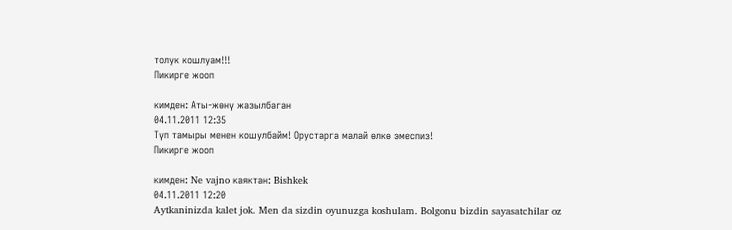толук кошлуам!!!
Пикирге жооп

кимден: Аты-жөнү жазылбаган
04.11.2011 12:35
Түп тамыры менен кошулбайм! Орустарга малай өлкө эмеспиз!
Пикирге жооп

кимден: Ne vajno каяктан: Bishkek
04.11.2011 12:20
Aytkaninizda kalet jok. Men da sizdin oyunuzga koshulam. Bolgonu bizdin sayasatchilar oz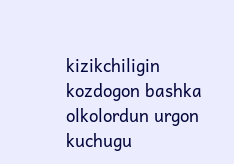kizikchiligin kozdogon bashka olkolordun urgon kuchugu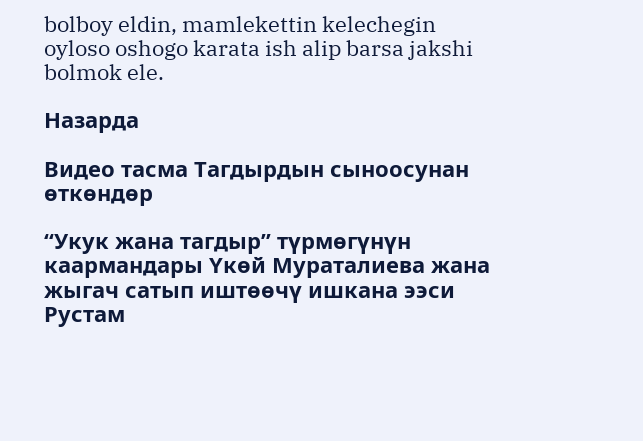bolboy eldin, mamlekettin kelechegin oyloso oshogo karata ish alip barsa jakshi bolmok ele.

Назарда

Видео тасма Тагдырдын сыноосунан өткөндөр

“Укук жана тагдыр” түрмөгүнүн каармандары Үкөй Мураталиева жана жыгач сатып иштөөчү ишкана ээси Рустам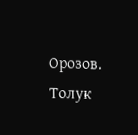Орозов. Толук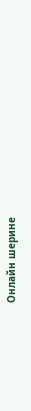Онлайн шерине